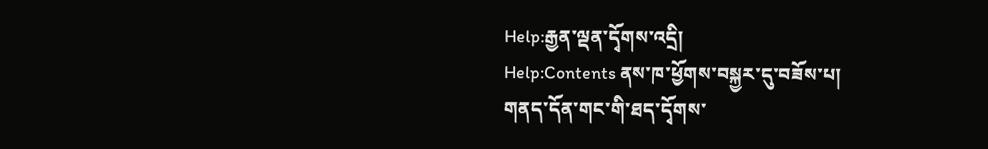Help:རྒྱན་ལྡན་དྭོགས་འདྲི།
Help:Contents ནས་ཁ་ཕྱོགས་བསྐྱར་དུ་བཟོས་པ།
གནད་དོན་གང་གི་ཐད་དྭོགས་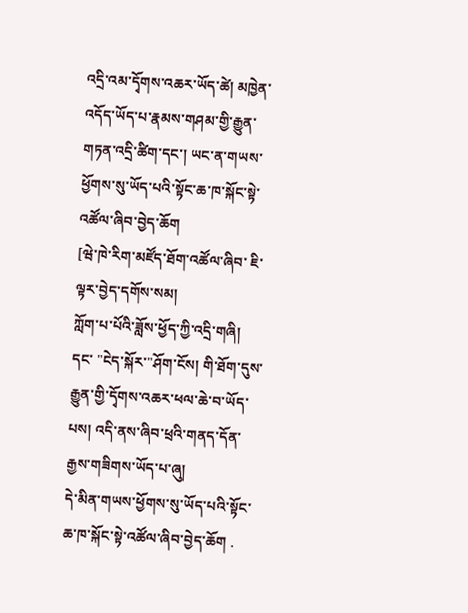འདྲི་འམ་དྭོགས་འཆར་ཡོད་ཚེ། མཁྱེན་འདོད་ཡོད་པ་རྣམས་གཤམ་གྱི་རྒྱུན་གཏན་འདྲི་ཚིག་དང་། ཡང་ན་གཡས་ཕྱོགས་སུ་ཡོད་པའི་སྟོང་ཆ་ཁ་སྐོང་སྟེ་འཚོལ་ཞིབ་བྱེད་ཆོག
[ཝེ་ཁེ་རིག་མཛོད་ཐོག་འཚོལ་ཞིབ་ ཇི་ལྟར་བྱེད་དགོས་སམ།
ཀློག་པ་པོའི་ཟློས་ཕྱོད་ཀྱི་འདྲི་གཞི། དང་ "ངེད་སྐོར་"ཤོག་ངོས། གི་ཐོག་དུས་རྒྱུན་གྱི་དྭོགས་འཆར་ཕལ་ཆེ་བ་ཡོད་པས། འདི་ནས་ཞིབ་ཕྲའི་གནད་དོན་རྒྱས་གཟིགས་ཡོད་པ་ཞུ།
དེ་མིན་གཡས་ཕྱོགས་སུ་ཡོད་པའི་སྟོང་ཆ་ཁ་སྐོང་སྟེ་འཚོལ་ཞིབ་བྱེད་ཆོག .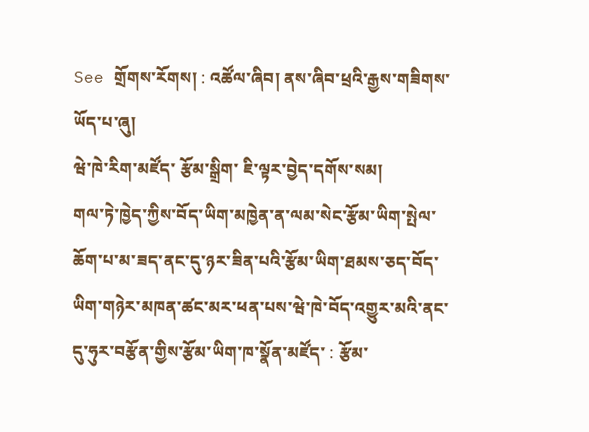See གྲོགས་རོགས། : འཚོལ་ཞིབ། ནས་ཞིབ་ཕྲའི་རྒྱས་གཟིགས་ཡོད་པ་ཞུ།
ཝེ་ཁེ་རིག་མཛོད་ རྩོམ་སྒྲིག་ ཇི་ལྟར་བྱེད་དགོས་སམ།
གལ་ཏེ་ཁྱེད་ཀྱིས་བོད་ཡིག་མཁྱེན་ན་ལམ་སེང་རྩོམ་ཡིག་སྤེལ་ཆོག་པ་མ་ཟད་ནང་དུ་ཉར་ཟིན་པའི་རྩོམ་ཡིག་ཐམས་ཅད་བོད་ཡིག་གཉེར་མཁན་ཚང་མར་ཕན་པས་ཝེ་ཁེ་བོད་འགྱུར་མའི་ནང་དུ་ཧུར་བརྩོན་གྱིས་རྩོམ་ཡིག་ཁ་སྣོན་མཛོད་ : རྩོམ་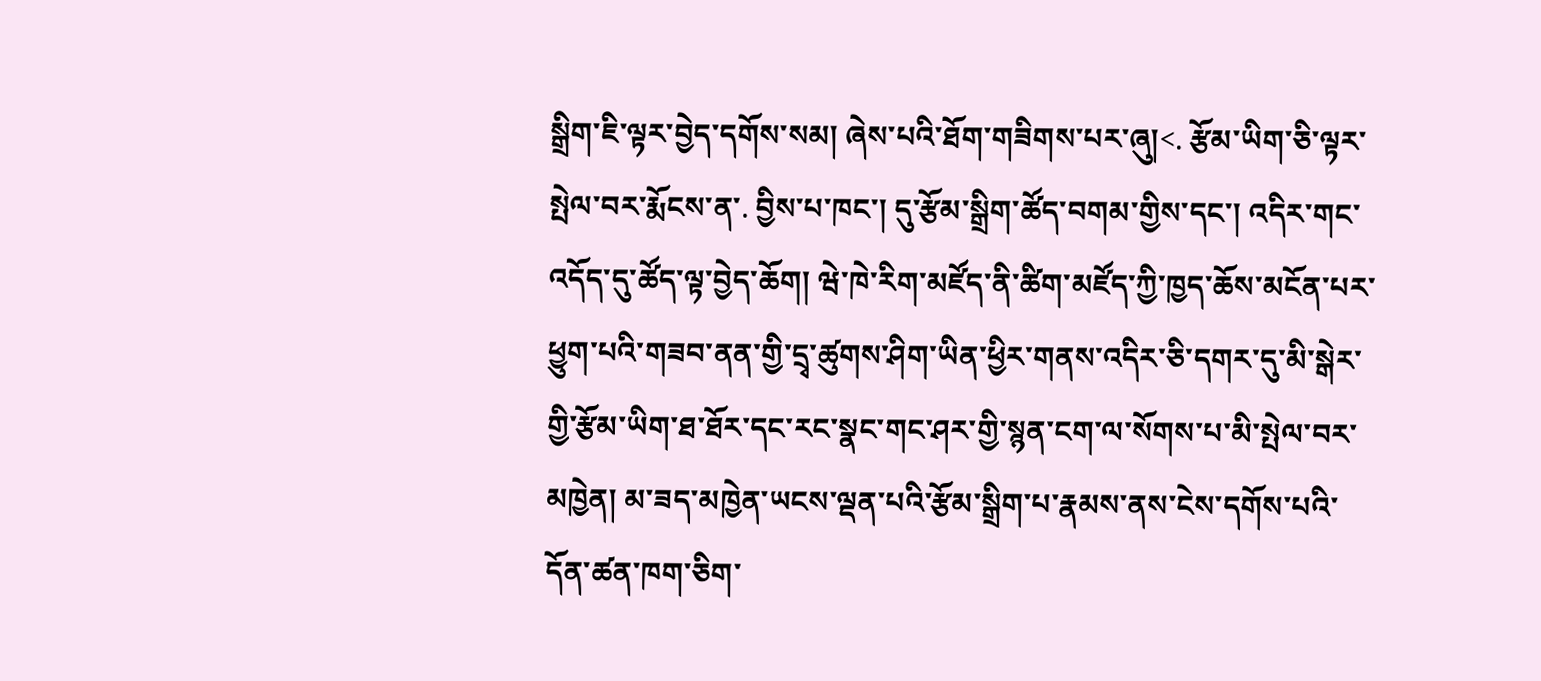སྒྲིག་ཇི་ལྟར་བྱེད་དགོས་སམ། ཞེས་པའི་ཐོག་གཟིགས་པར་ཞུ།<. རྩོམ་ཡིག་ཅི་ལྟར་སྤེལ་བར་རྨོངས་ན་. བྱིས་པ་ཁང་། དུ་རྩོམ་སྒྲིག་ཚོད་བགམ་གྱིས་དང་། འདིར་གང་འདོད་དུ་ཚོད་ལྟ་བྱེད་ཆོག། ཝེ་ཁེ་རིག་མཛོད་ནི་ཚིག་མཛོད་ཀྱི་ཁྱད་ཆོས་མངོན་པར་ཕྱུག་པའི་གཟབ་ནན་གྱི་དྲྭ་ཚུགས་ཤིག་ཡིན་ཕྱིར་གནས་འདིར་ཅི་དགར་དུ་མི་སྒེར་གྱི་རྩོམ་ཡིག་ཐ་ཐོར་དང་རང་སྣང་གང་ཤར་གྱི་སྙན་ངག་ལ་སོགས་པ་མི་སྤེལ་བར་མཁྱེན། མ་ཟད་མཁྱེན་ཡངས་ལྡན་པའི་རྩོམ་སྒྲིག་པ་རྣམས་ནས་ངེས་དགོས་པའི་དོན་ཚན་ཁག་ཅིག་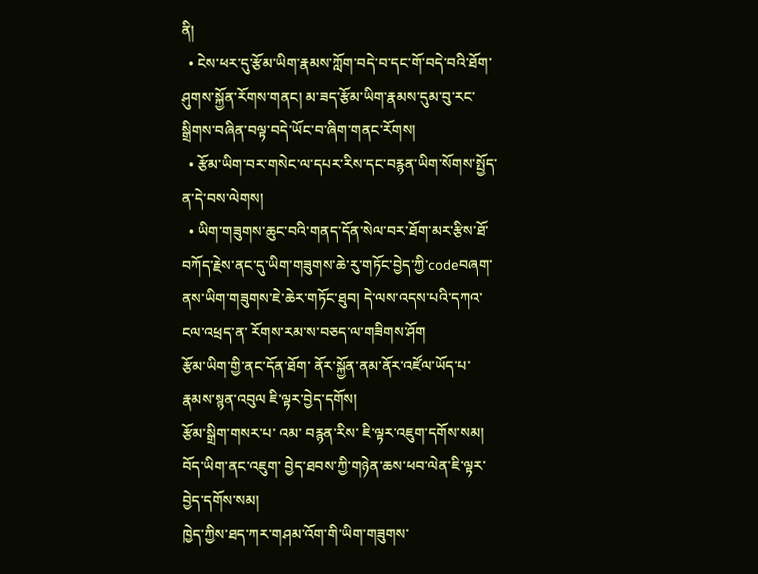ནི།
  • ངེས་ཕར་དུ་རྩོམ་ཡིག་རྣམས་ཀློག་བདེ་བ་དང་གོ་བདེ་བའི་ཐོག་ཤུགས་སྐྱོན་རོགས་གནང། མ་ཟད་རྩོམ་ཡིག་རྣམས་དུམ་བུ་རང་སྒྲིགས་བཞིན་བལྟ་བདེ་ཡོང་བ་ཞིག་གནང་རོགས།
  • རྩོམ་ཡིག་བར་གསེང་ལ་དཔར་རིས་དང་བརྙན་ཡིག་སོགས་སྤྱོད་ན་དེ་བས་ལེགས།
  • ཡིག་གཟུགས་ཆུང་བའི་གནད་དོན་སེལ་བར་ཐོག་མར་རྩིས་ཐོ་བཀོད་རྗེས་ནང་དུ་ཡིག་གཟུགས་ཆེ་རུ་གཏོང་བྱེད་ཀྱི་codeབཞག་ནས་ཡིག་གཟུགས་ཇེ་ཆེར་གཏོང་ཐུབ། དེ་ལས་འདས་པའི་དཀའ་ངལ་འཕྲད་ན་ རོགས་རམ་ས་བཅད་ལ་གཟིགས་ཤོག
རྩོམ་ཡིག་གྱི་ནང་དོན་ཐོག་ ནོར་སྐྱོན་ནམ་ནོར་འཛོལ་ཡོད་པ་རྣམས་སྙན་འབུལ ཇི་ལྟར་བྱེད་དགོས།
རྩོམ་སྒྲིག་གསར་པ་ འམ་ བརྙན་རིས་ ཇི་ལྟར་འཇུག་དགོས་སམ།
བོད་ཡིག་ནང་འཇུག་ བྱེད་ཐབས་ཀྱི་གཉེན་ཆས་ཕབ་ལེན་ཇི་ལྟར་བྱེད་དགོས་སམ།
ཁྱེད་ཀྱིས་ཐད་ཀར་གཤམ་འོག་གི་ཡིག་གཟུགས་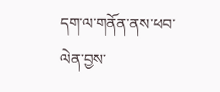དག་ལ་གནོན་ནས་ཕབ་ལེན་བྱས་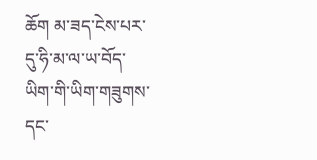ཆོག མ་ཟད་ངེས་པར་དུ་ཧི་མ་ལ་ཡ་བོད་ཡིག་གི་ཡིག་གཟུགས་དང་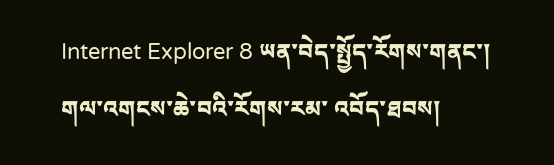Internet Explorer 8 ཡན་བེད་སྤྱོད་རོགས་གནང་།
གལ་འགངས་ཆེ་བའི་རོགས་རམ་ འབོད་ཐབས།